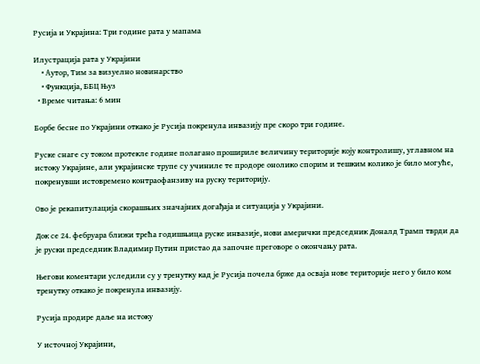Русија и Украјина: Три године рата у мапама

Илустрација рата у Украјини
    • Аутор, Тим за визуелно новинарство
    • Функција, ББЦ Њуз
  • Време читања: 6 мин

Борбе бесне по Украјини откако је Русија покренула инвазију пре скоро три године.

Руске снаге су током протекле године полагано прошириле величину територије коју контролишу, углавном на истоку Украјине, али украјинске трупе су учиниле те продоре онолико спорим и тешким колико је било могуће, покренувши истовремено контраофанзиву на руску територију.

Ово је рекапитулација скорашњих значајних догађаја и ситуација у Украјини.

Док се 24. фебруара ближи трећа годишњица руске инвазије, нови амерички председник Доналд Трамп тврди да је руски председник Владимир Путин пристао да започне преговоре о окончању рата.

Његови коментари уследили су у тренутку кад је Русија почела брже да осваја нове територије него у било ком тренутку откако је покренула инвазију.

Русија продире даље на истоку

У источној Украјини,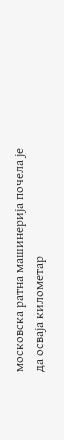московска ратна машинерија почела је да осваја километар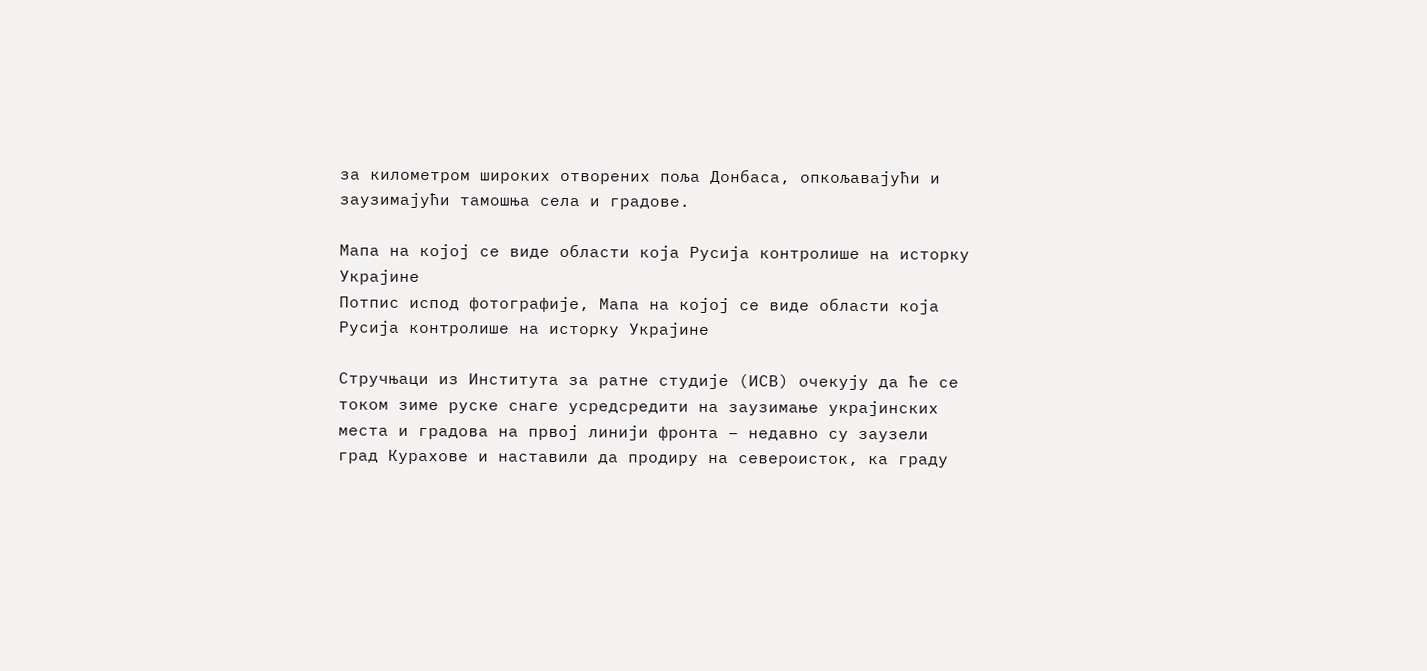за километром широких отворених поља Донбаса, опкољавајући и заузимајући тамошња села и градове.

Мапа на којој се виде области која Русија контролише на исторку Украјине
Потпис испод фотографије, Мапа на којој се виде области која Русија контролише на исторку Украјине

Стручњаци из Института за ратне студије (ИСВ) очекују да ће се током зиме руске снаге усредсредити на заузимање украјинских места и градова на првој линији фронта – недавно су заузели град Курахове и наставили да продиру на североисток, ка граду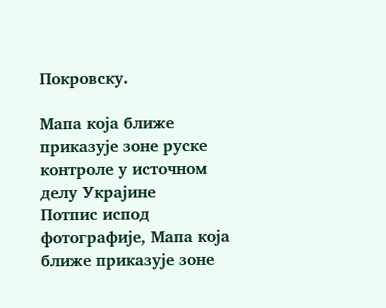Покровску.

Мапа која ближе приказује зоне руске контроле у источном делу Украјине
Потпис испод фотографије, Мапа која ближе приказује зоне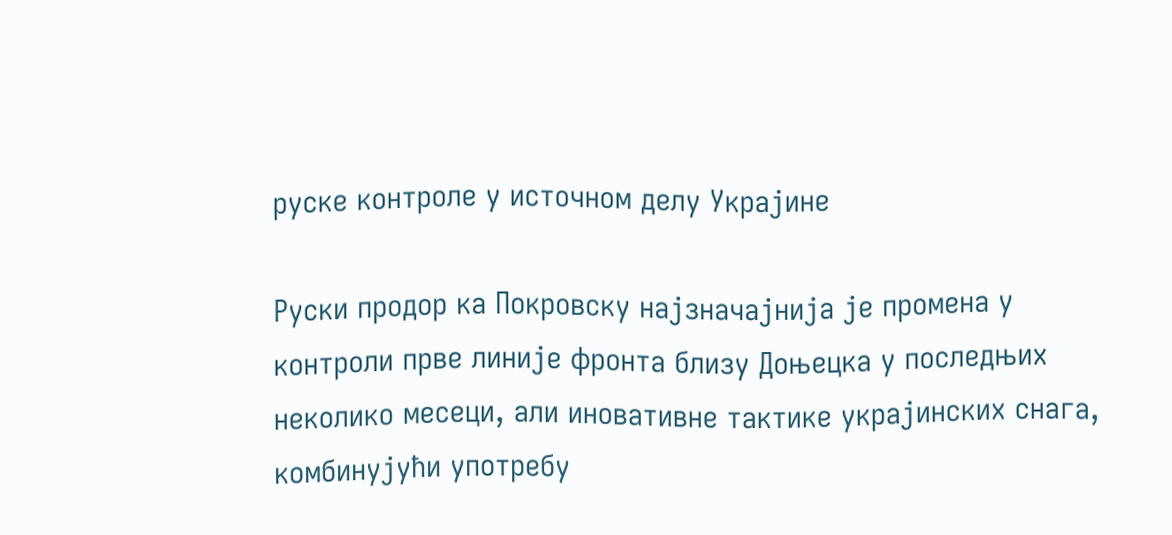руске контроле у источном делу Украјине

Руски продор ка Покровску најзначајнија је промена у контроли прве линије фронта близу Доњецка у последњих неколико месеци, али иновативне тактике украјинских снага, комбинујући употребу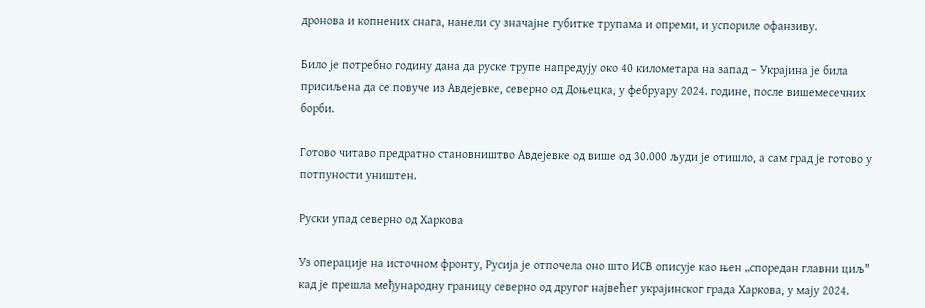дронова и копнених снага, нанели су значајне губитке трупама и опреми, и успориле офанзиву.

Било је потребно годину дана да руске трупе напредују око 40 километара на запад – Украјина је била присиљена да се повуче из Авдејевке, северно од Доњецка, у фебруару 2024. године, после вишемесечних борби.

Готово читаво предратно становништво Авдејевке од више од 30.000 људи је отишло, а сам град је готово у потпуности уништен.

Руски упад северно од Харкова

Уз операције на источном фронту, Русија је отпочела оно што ИСВ описује као њен „споредан главни циљ" кад је прешла међународну границу северно од другог највећег украјинског града Харкова, у мају 2024.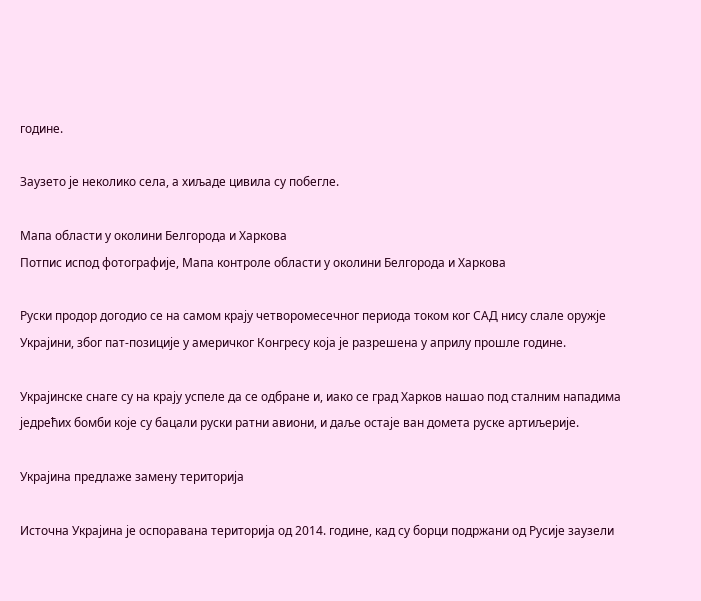године.

Заузето је неколико села, а хиљаде цивила су побегле.

Мапа области у околини Белгорода и Харкова
Потпис испод фотографије, Мапа контроле области у околини Белгорода и Харкова

Руски продор догодио се на самом крају четворомесечног периода током ког САД нису слале оружје Украјини, због пат-позиције у америчког Конгресу која је разрешена у априлу прошле године.

Украјинске снаге су на крају успеле да се одбране и, иако се град Харков нашао под сталним нападима једрећих бомби које су бацали руски ратни авиони, и даље остаје ван домета руске артиљерије.

Украјина предлаже замену територија

Источна Украјина је оспоравана територија од 2014. године, кад су борци подржани од Русије заузели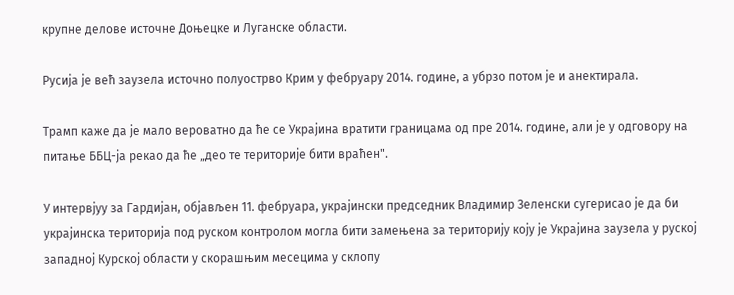крупне делове источне Доњецке и Луганске области.

Русија је већ заузела источно полуострво Крим у фебруару 2014. године, а убрзо потом је и анектирала.

Трамп каже да је мало вероватно да ће се Украјина вратити границама од пре 2014. године, али је у одговору на питање ББЦ-ја рекао да ће „део те територије бити враћен".

У интервјуу за Гардијан, објављен 11. фебруара, украјински председник Владимир Зеленски сугерисао је да би украјинска територија под руском контролом могла бити замењена за територију коју је Украјина заузела у руској западној Курској области у скорашњим месецима у склопу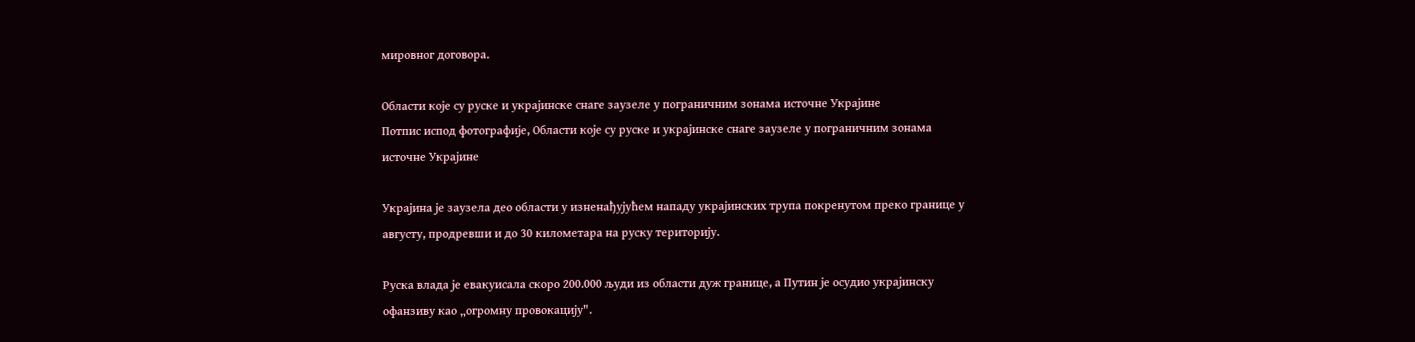мировног договора.

Области које су руске и украјинске снаге заузеле у пограничним зонама источне Украјине
Потпис испод фотографије, Области које су руске и украјинске снаге заузеле у пограничним зонама источне Украјине

Украјина је заузела део области у изненађујућем нападу украјинских трупа покренутом преко границе у августу, продревши и до 30 километара на руску територију.

Руска влада је евакуисала скоро 200.000 људи из области дуж границе, а Путин је осудио украјинску офанзиву као „огромну провокацију".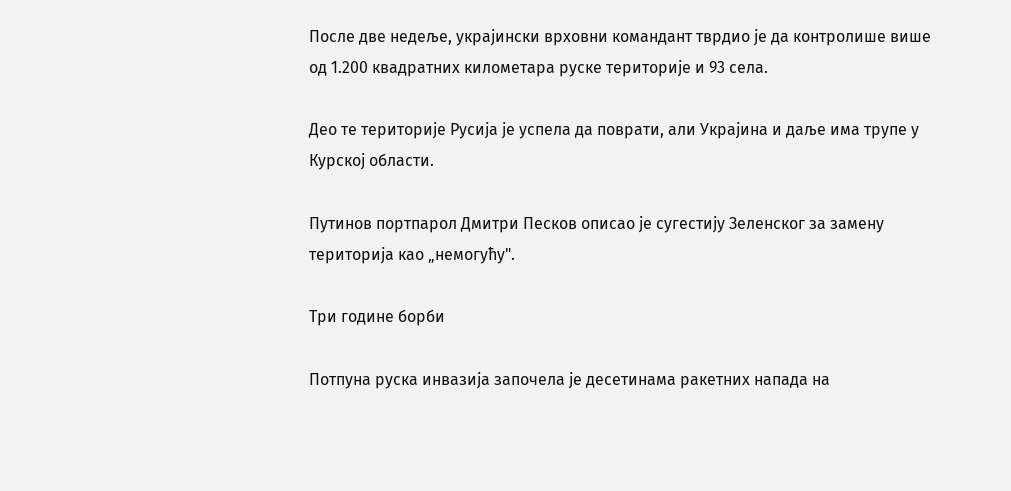После две недеље, украјински врховни командант тврдио је да контролише више од 1.200 квадратних километара руске територије и 93 села.

Део те територије Русија је успела да поврати, али Украјина и даље има трупе у Курској области.

Путинов портпарол Дмитри Песков описао је сугестију Зеленског за замену територија као „немогућу".

Три године борби

Потпуна руска инвазија започела је десетинама ракетних напада на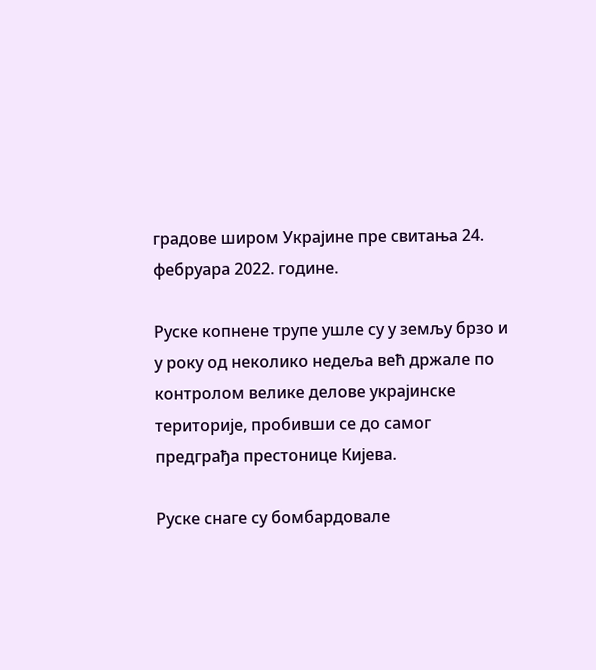градове широм Украјине пре свитања 24. фебруара 2022. године.

Руске копнене трупе ушле су у земљу брзо и у року од неколико недеља већ држале по контролом велике делове украјинске територије, пробивши се до самог предграђа престонице Кијева.

Руске снаге су бомбардовале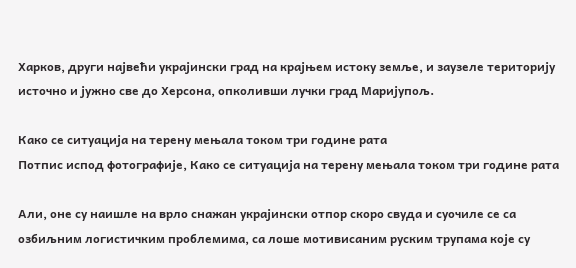Харков, други највећи украјински град на крајњем истоку земље, и заузеле територију источно и јужно све до Херсона, опколивши лучки град Маријупољ.

Како се ситуација на терену мењала током три године рата
Потпис испод фотографије, Како се ситуација на терену мењала током три године рата

Али, оне су наишле на врло снажан украјински отпор скоро свуда и суочиле се са озбиљним логистичким проблемима, са лоше мотивисаним руским трупама које су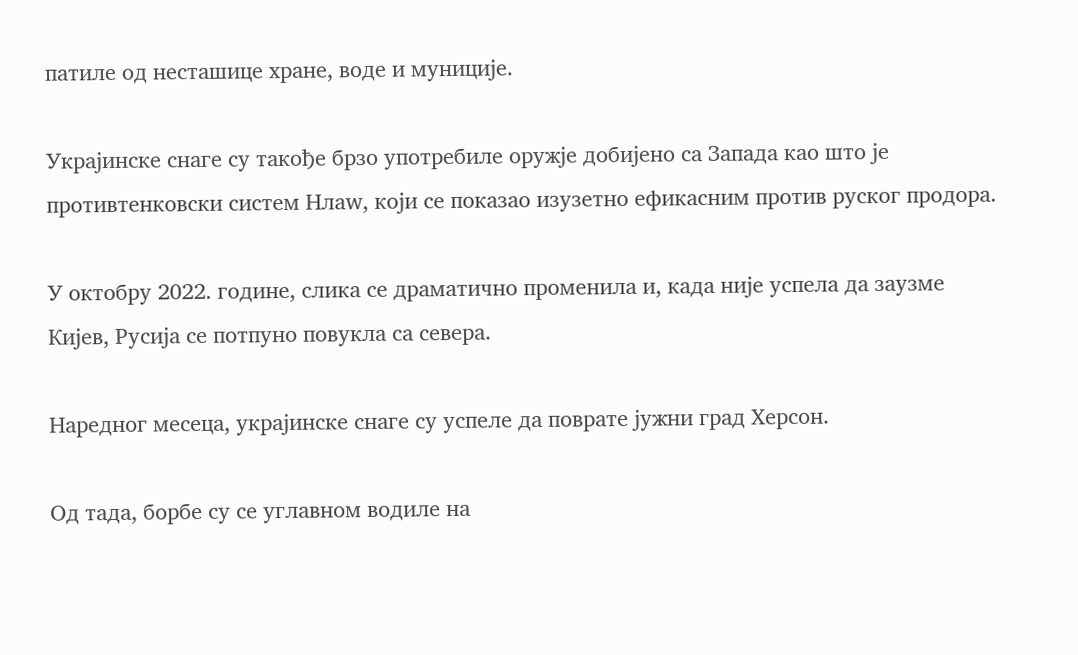патиле од несташице хране, воде и муниције.

Украјинске снаге су такође брзо употребиле оружје добијено са Запада као што је противтенковски систем Нлаw, који се показао изузетно ефикасним против руског продора.

У октобру 2022. године, слика се драматично променила и, када није успела да заузме Кијев, Русија се потпуно повукла са севера.

Наредног месеца, украјинске снаге су успеле да поврате јужни град Херсон.

Од тада, борбе су се углавном водиле на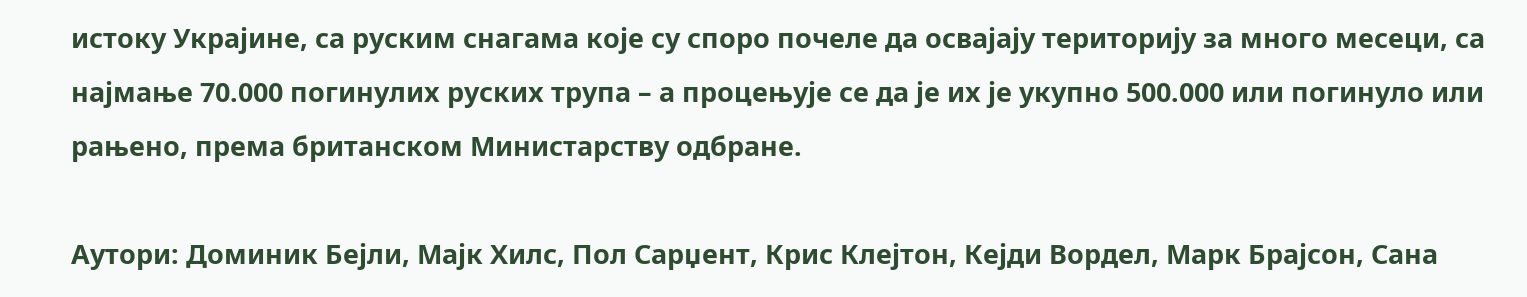истоку Украјине, са руским снагама које су споро почеле да освајају територију за много месеци, са најмање 70.000 погинулих руских трупа – а процењује се да је их је укупно 500.000 или погинуло или рањено, према британском Министарству одбране.

Аутори: Доминик Бејли, Мајк Хилс, Пол Сарџент, Крис Клејтон, Кејди Вордел, Марк Брајсон, Сана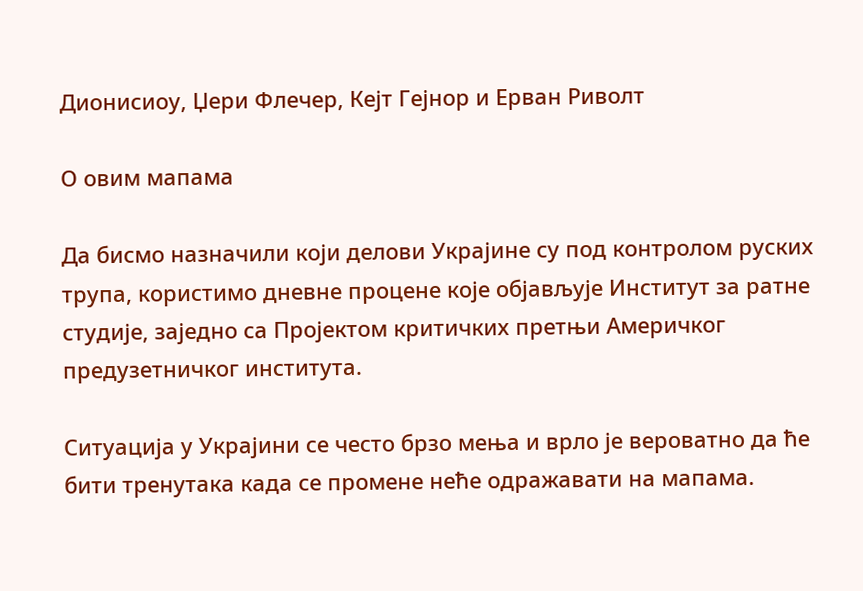Дионисиоу, Џери Флечер, Кејт Гејнор и Ерван Риволт

О овим мапама

Да бисмо назначили који делови Украјине су под контролом руских трупа, користимо дневне процене које објављује Институт за ратне студије, заједно са Пројектом критичких претњи Америчког предузетничког института.

Ситуација у Украјини се често брзо мења и врло је вероватно да ће бити тренутака када се промене неће одражавати на мапама.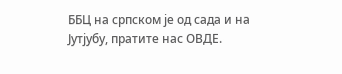ББЦ на српском је од сада и на Јутјубу, пратите нас ОВДЕ.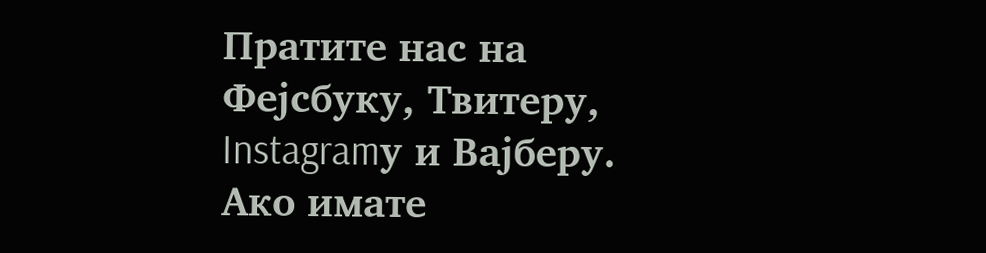Пратите нас на Фејсбуку, Твитеру, Instagramу и Вајберу. Ако имате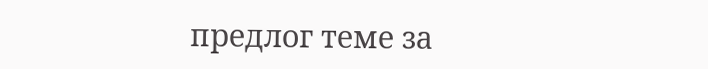предлог теме за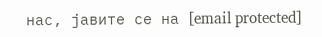нас, јавите се на [email protected]